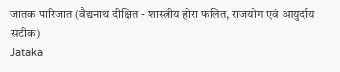जातक पारिजात (वैद्यनाथ दीक्षित - शास्त्रीय होरा फलित, राजयोग एवं आयुर्दाय सटीक)
Jataka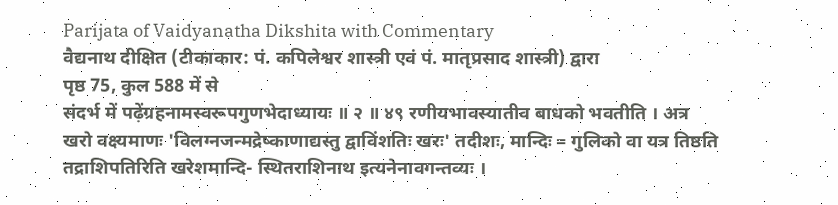Parijata of Vaidyanatha Dikshita with Commentary
वैद्यनाथ दीक्षित (टीकाकार: पं. कपिलेश्वर शास्त्री एवं पं. मातृप्रसाद शास्त्री) द्वारा
पृष्ठ 75, कुल 588 में से
संदर्भ में पढ़ेंग्रहनामस्वरूपगुणभेदाध्यायः ॥ २ ॥ ४९ रणीयभावस्यातीव बाधको भवतीति । अत्र खरो वक्ष्यमाणः 'विलग्नजन्मद्रेष्काणाद्यस्तु द्वाविंशतिः खरः' तदीशः, मान्दिः = गुलिको वा यत्र तिष्ठति तद्राशिपतिरिति खरेशमान्दि- स्थितराशिनाथ इत्यनेनावगन्तव्यः ।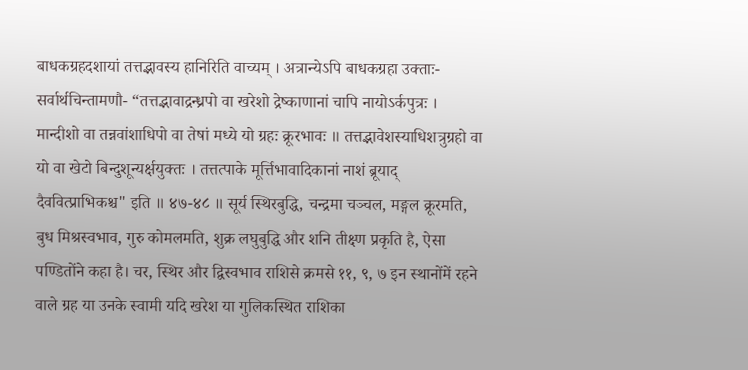बाधकग्रहदशायां तत्तद्भावस्य हानिरिति वाच्यम् । अत्रान्येऽपि बाधकग्रहा उक्ताः-सर्वार्थचिन्तामणौ- “तत्तद्भावाद्रन्ध्रपो वा खरेशो द्रेष्काणानां चापि नायोऽर्कपुत्रः । मान्दीशो वा तन्नवांशाधिपो वा तेषां मध्ये यो ग्रहः क्रूरभावः ॥ तत्तद्भावेशस्याधिशत्रुग्रहो वा यो वा खेटो बिन्दुशून्यर्क्षयुक्तः । तत्तत्पाके मूर्त्तिभावादिकानां नाशं ब्रूयाद् दैववित्प्राभिकश्च" इति ॥ ४७-४८ ॥ सूर्य स्थिरबुद्धि, चन्द्रमा चञ्चल, मङ्गल क्रूरमति, बुध मिश्रस्वभाव, गुरु कोमलमति, शुक्र लघुबुद्धि और शनि तीक्ष्ण प्रकृति है, ऐसा पण्डितोंने कहा है। चर, स्थिर और द्विस्वभाव राशिसे क्रमसे ११, ९, ७ इन स्थानोंमें रहने वाले ग्रह या उनके स्वामी यदि खरेश या गुलिकस्थित राशिका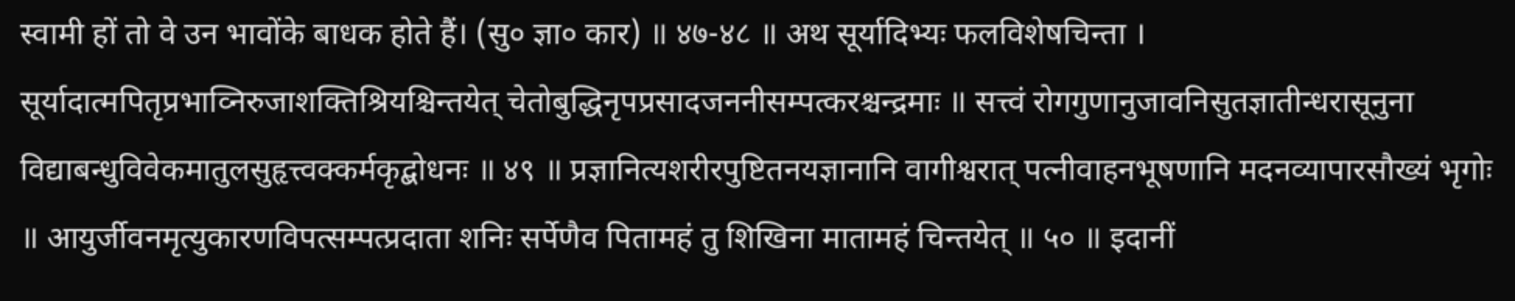स्वामी हों तो वे उन भावोंके बाधक होते हैं। (सु० ज्ञा० कार) ॥ ४७-४८ ॥ अथ सूर्यादिभ्यः फलविशेषचिन्ता । सूर्यादात्मपितृप्रभाव्निरुजाशक्तिश्रियश्चिन्तयेत् चेतोबुद्धिनृपप्रसादजननीसम्पत्करश्चन्द्रमाः ॥ सत्त्वं रोगगुणानुजावनिसुतज्ञातीन्धरासूनुना विद्याबन्धुविवेकमातुलसुहृत्त्वक्कर्मकृद्बोधनः ॥ ४९ ॥ प्रज्ञानित्यशरीरपुष्टितनयज्ञानानि वागीश्वरात् पत्नीवाहनभूषणानि मदनव्यापारसौख्यं भृगोः ॥ आयुर्जीवनमृत्युकारणविपत्सम्पत्प्रदाता शनिः सर्पेणैव पितामहं तु शिखिना मातामहं चिन्तयेत् ॥ ५० ॥ इदानीं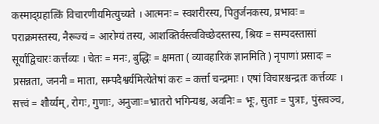कस्माद्ग्रहात्किं विचारणीयमित्युच्यते । आत्मनः = स्वशरीरस्य, पितुर्जनकस्य, प्रभावः = पराक्रमस्तस्य, नैरूज्यं = आरोग्यं तस्य, आशक्तिर्वस्त्वविच्छेदस्तस्य, श्रियः = सम्पदस्तासां सूर्याद्विचारः कर्त्तव्यः । चेतः = मनः, बुद्धिः = क्षमता ( व्यावहारिकं ज्ञानमिति ) नृपाणां प्रसादः = प्रसन्नता, जननी = माता, सम्पदैश्वर्यमित्येतेषां करः = कर्त्ता चन्द्रमाः । एषां विचारश्चन्द्रतः कर्त्तव्यः । सत्त्वं = शौर्य्यम्, रोगः, गुणाः, अनुजाः=भ्रातरो भगिन्यश्च, अवनिः = भूः, सुताः = पुत्राः, पुंस्त्वञ्च,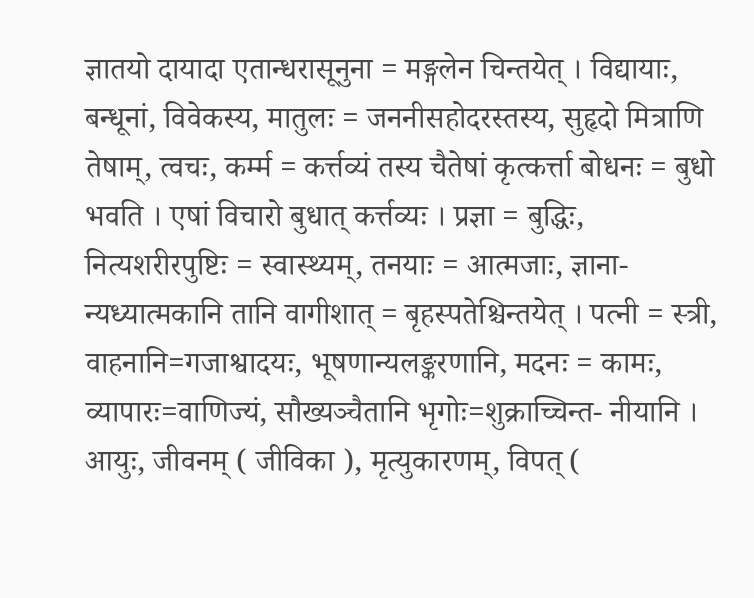ज्ञातयो दायादा एतान्धरासूनुना = मङ्गलेन चिन्तयेत् । विद्यायाः, बन्धूनां, विवेकस्य, मातुलः = जननीसहोदरस्तस्य, सुहृदो मित्राणि तेषाम्, त्वचः, कर्म्म = कर्त्तव्यं तस्य चैतेषां कृत्कर्त्ता बोधनः = बुधो भवति । एषां विचारो बुधात् कर्त्तव्यः । प्रज्ञा = बुद्धिः, नित्यशरीरपुष्टिः = स्वास्थ्यम्, तनयाः = आत्मजाः, ज्ञाना- न्यध्यात्मकानि तानि वागीशात् = बृहस्पतेश्चिन्तयेत् । पत्नी = स्त्री, वाहनानि=गजाश्वादयः, भूषणान्यलङ्करणानि, मदनः = कामः, व्यापारः=वाणिज्यं, सौख्यञ्चैतानि भृगोः=शुक्राच्चिन्त- नीयानि । आयुः, जीवनम् ( जीविका ), मृत्युकारणम्, विपत् (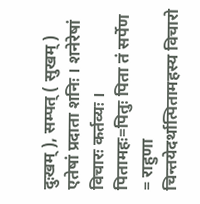दुःखम् ), सम्पत् ( सुखम् ) एतेषां प्रदाता शनिः । शनेरेषां विचारः कर्तव्यः । पितामहः=पितुः पिता तं सर्पेण = राहुणा चिन्तयेदर्थात्पितामहस्य विचारो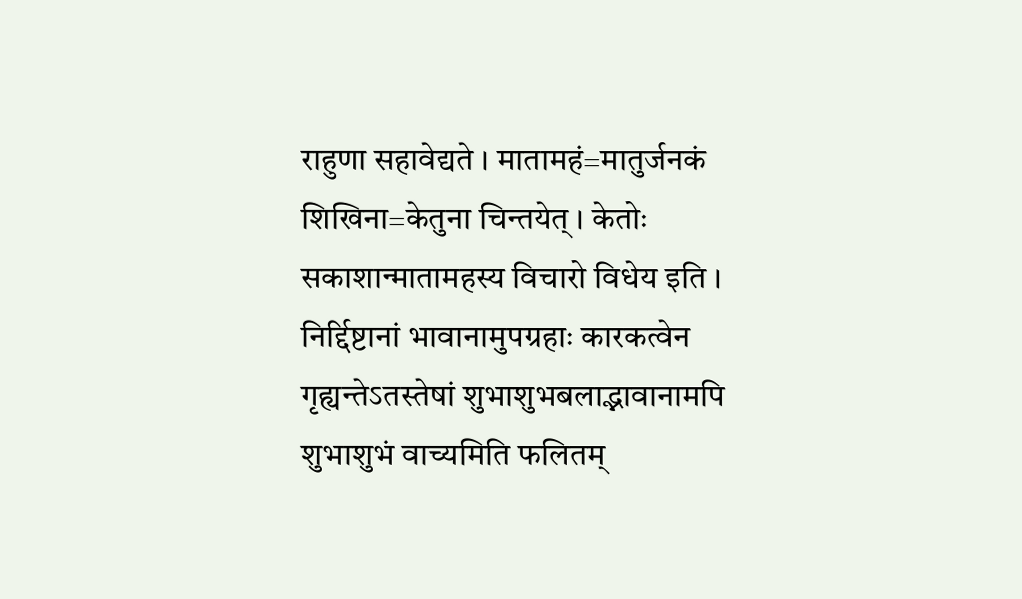राहुणा सहावेद्यते । मातामहं=मातुर्जनकं शिखिना=केतुना चिन्तयेत् । केतोः सकाशान्मातामहस्य विचारो विधेय इति । निर्द्दिष्टानां भावानामुपग्रहाः कारकत्वेन गृह्यन्तेऽतस्तेषां शुभाशुभबलाद्भावानामपि शुभाशुभं वाच्यमिति फलितम्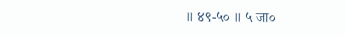॥ ४९-५० ॥ ५ जा०